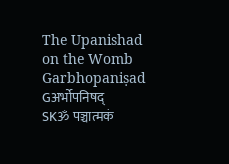The Upanishad on the Womb
Garbhopaniṣad
Gअर्भोपनिषद्
SKॐ पञ्चात्मकं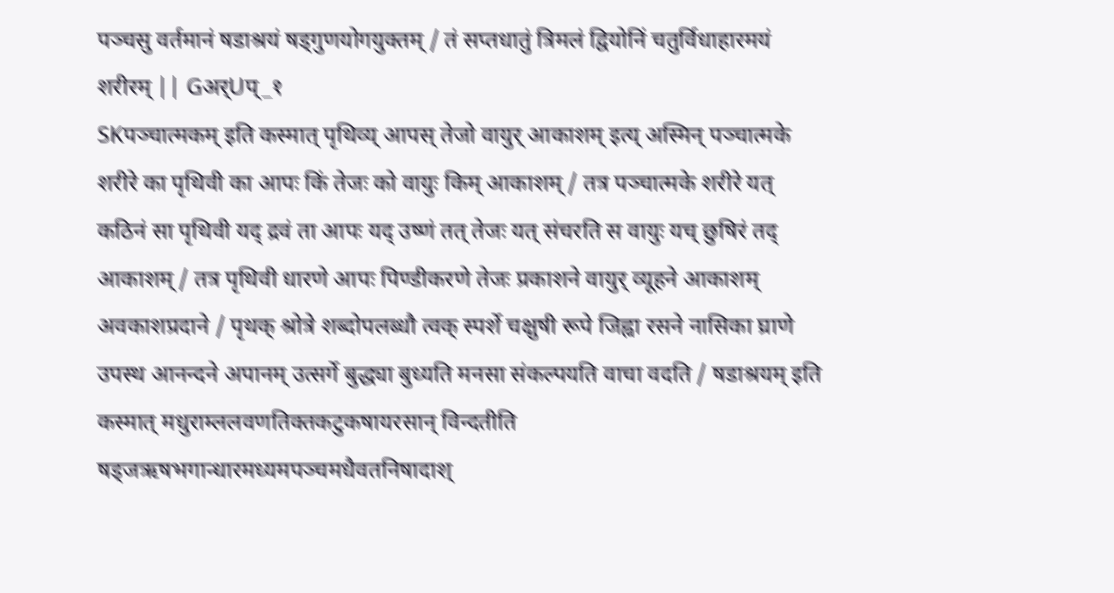पञ्चसु वर्तमानं षडाश्रयं षड्गुणयोगयुक्तम् / तं सप्तधातुं त्रिमलं द्वियोनिं चतुर्विधाहारमयं शरीरम् || Gअर्Uप्_१
SKपञ्चात्मकम् इति कस्मात् पृथिव्य् आपस् तेजो वायुर् आकाशम् इत्य् अस्मिन् पञ्चात्मके शरीरे का पृथिवी का आपः किं तेजः को वायुः किम् आकाशम् / तत्र पञ्चात्मके शरीरे यत् कठिनं सा पृथिवी यद् द्रवं ता आपः यद् उष्णं तत् तेजः यत् संचरति स वायुः यच् छुषिरं तद् आकाशम् / तत्र पृथिवी धारणे आपः पिण्डीकरणे तेजः प्रकाशने वायुर् व्यूहने आकाशम् अवकाशप्रदाने / पृथक् श्रोत्रे शब्दोपलब्धौ त्वक् स्पर्शे चक्षुषी रूपे जिह्वा रसने नासिका घ्राणे उपस्थ आनन्दने अपानम् उत्सर्गे बुद्ध्या बुध्यति मनसा संकल्पयति वाचा वदति / षडाश्रयम् इति कस्मात् मधुराम्ललवणतिक्तकटुकषायरसान् विन्दतीति षड्जऋषभगान्धारमध्यमपञ्चमधैवतनिषादाश्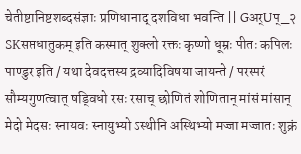चेतीष्टानिष्टशब्दसंज्ञाः प्रणिधानाद् दशविधा भवन्ति || Gअर्Uप्_२
SKसप्तधातुकम् इति कस्मात् शुक्लो रक्तः कृष्णो धूम्रः पीतः कपिलः पाण्डुर इति / यथा देवदत्तस्य द्रव्यादिविषया जायन्ते / परस्परं सौम्यगुणत्वात् षड्विधो रसः रसाच् छोणितं शोणितान् मांसं मांसान् मेदो मेदसः स्नायवः स्नायुभ्यो ऽस्थीनि अस्थिभ्यो मज्जा मज्जातः शुक्रं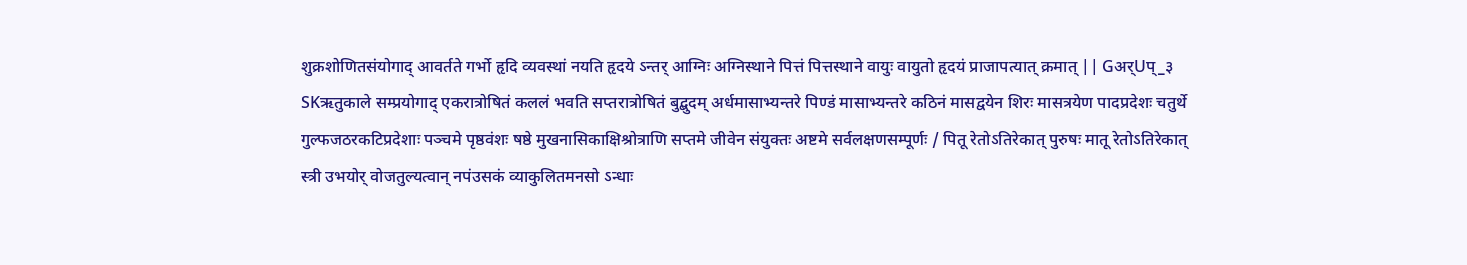शुक्रशोणितसंयोगाद् आवर्तते गर्भो हृदि व्यवस्थां नयति हृदये ऽन्तर् आग्निः अग्निस्थाने पित्तं पित्तस्थाने वायुः वायुतो हृदयं प्राजापत्यात् क्रमात् || Gअर्Uप्_३
SKऋतुकाले सम्प्रयोगाद् एकरात्रोषितं कललं भवति सप्तरात्रोषितं बुद्बुदम् अर्धमासाभ्यन्तरे पिण्डं मासाभ्यन्तरे कठिनं मासद्वयेन शिरः मासत्रयेण पादप्रदेशः चतुर्थे गुल्फजठरकटिप्रदेशाः पञ्चमे पृष्ठवंशः षष्ठे मुखनासिकाक्षिश्रोत्राणि सप्तमे जीवेन संयुक्तः अष्टमे सर्वलक्षणसम्पूर्णः / पितू रेतोऽतिरेकात् पुरुषः मातू रेतोऽतिरेकात् स्त्री उभयोर् वोजतुल्यत्वान् नपंउसकं व्याकुलितमनसो ऽन्धाः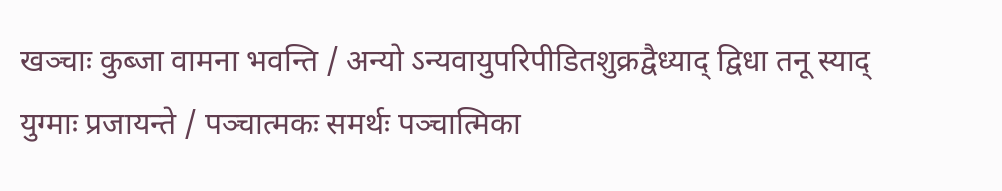खञ्चाः कुब्जा वामना भवन्ति / अन्यो ऽन्यवायुपरिपीडितशुक्रद्वैध्याद् द्विधा तनू स्याद् युग्माः प्रजायन्ते / पञ्चात्मकः समर्थः पञ्चात्मिका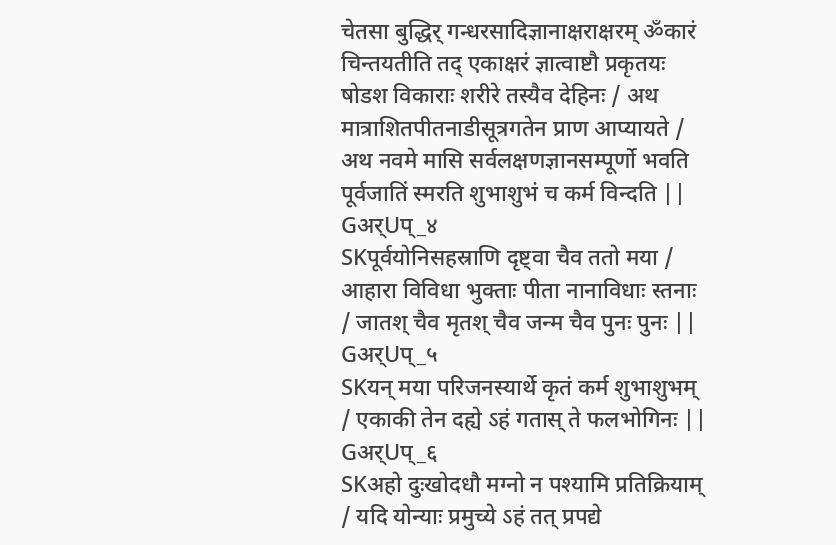चेतसा बुद्धिर् गन्धरसादिज्ञानाक्षराक्षरम् ॐकारं चिन्तयतीति तद् एकाक्षरं ज्ञात्वाष्टौ प्रकृतयः षोडश विकाराः शरीरे तस्यैव देहिनः / अथ मात्राशितपीतनाडीसूत्रगतेन प्राण आप्यायते / अथ नवमे मासि सर्वलक्षणज्ञानसम्पूर्णो भवति पूर्वजातिं स्मरति शुभाशुभं च कर्म विन्दति || Gअर्Uप्_४
SKपूर्वयोनिसहस्राणि दृष्ट्वा चैव ततो मया / आहारा विविधा भुक्ताः पीता नानाविधाः स्तनाः / जातश् चैव मृतश् चैव जन्म चैव पुनः पुनः || Gअर्Uप्_५
SKयन् मया परिजनस्यार्थे कृतं कर्म शुभाशुभम् / एकाकी तेन दह्ये ऽहं गतास् ते फलभोगिनः || Gअर्Uप्_६
SKअहो दुःखोदधौ मग्नो न पश्यामि प्रतिक्रियाम् / यदि योन्याः प्रमुच्ये ऽहं तत् प्रपद्ये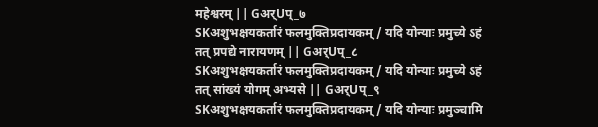महेश्वरम् || Gअर्Uप्_७
SKअशुभक्षयकर्तारं फलमुक्तिप्रदायकम् / यदि योन्याः प्रमुच्ये ऽहं तत् प्रपद्ये नारायणम् || Gअर्Uप्_८
SKअशुभक्षयकर्तारं फलमुक्तिप्रदायकम् / यदि योन्याः प्रमुच्ये ऽहं तत् सांख्यं योगम् अभ्यसे || Gअर्Uप्_९
SKअशुभक्षयकर्तारं फलमुक्तिप्रदायकम् / यदि योन्याः प्रमुञ्चामि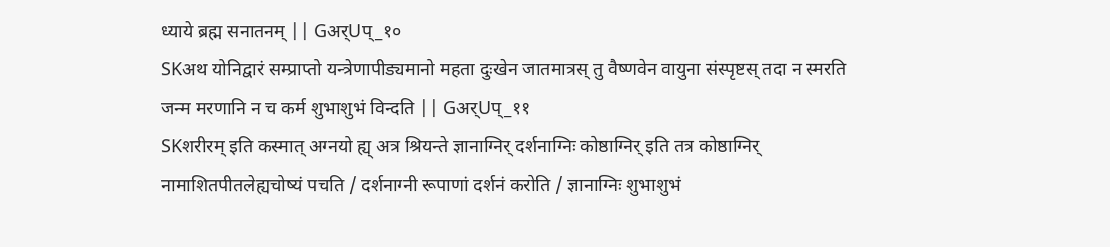ध्याये ब्रह्म सनातनम् || Gअर्Uप्_१०
SKअथ योनिद्वारं सम्प्राप्तो यन्त्रेणापीड्यमानो महता दुःखेन जातमात्रस् तु वैष्णवेन वायुना संस्पृष्टस् तदा न स्मरति जन्म मरणानि न च कर्म शुभाशुभं विन्दति || Gअर्Uप्_११
SKशरीरम् इति कस्मात् अग्नयो ह्य् अत्र श्रियन्ते ज्ञानाग्निर् दर्शनाग्निः कोष्ठाग्निर् इति तत्र कोष्ठाग्निर् नामाशितपीतलेह्यचोष्यं पचति / दर्शनाग्नी रूपाणां दर्शनं करोति / ज्ञानाग्निः शुभाशुभं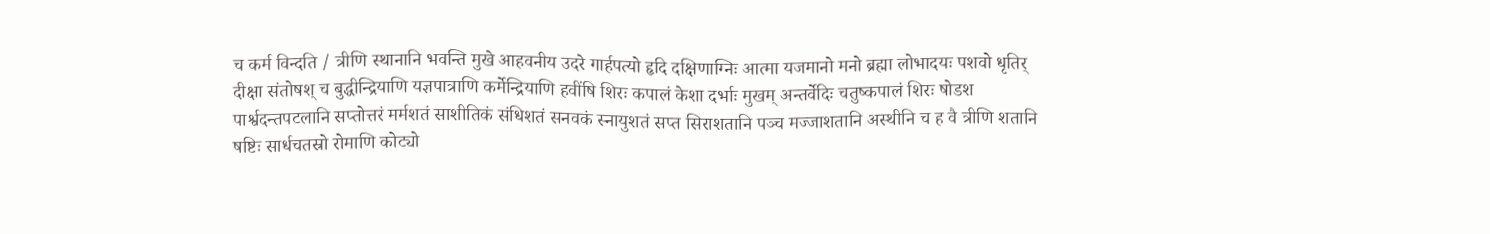च कर्म विन्दति / त्रीणि स्थानानि भवन्ति मुखे आहवनीय उदरे गार्हपत्यो हृदि दक्षिणाग्निः आत्मा यजमानो मनो ब्रह्मा लोभादयः पशवो धृतिर् दीक्षा संतोषश् च बुद्धीन्द्रियाणि यज्ञपात्राणि कर्मेन्द्रियाणि हवींषि शिरः कपालं केशा दर्भाः मुखम् अन्तर्वेदिः चतुष्कपालं शिरः षोडश पार्श्वदन्तपटलानि सप्तोत्तरं मर्मशतं साशीतिकं संधिशतं सनवकं स्नायुशतं सप्त सिराशतानि पञ्च मज्जाशतानि अस्थीनि च ह वै त्रीणि शतानि षष्टिः सार्धचतस्रो रोमाणि कोट्यो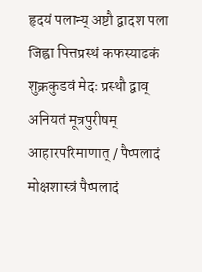हृदयं पलान्य् अष्टौ द्वादश पला जिह्वा पित्तप्रस्थं कफस्याढकं शुक्रकुडवं मेदः प्रस्थौ द्वाव् अनियतं मूत्रपुरीषम् आहारपरिमाणात् / पैप्पलादं मोक्षशास्त्रं पैप्पलादं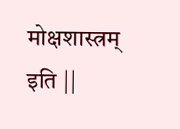मोक्षशास्त्रम् इति ||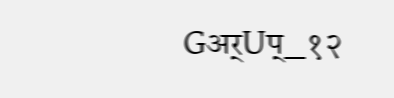Gअर्Uप्_१२